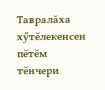Тавралăха хӳтĕлекенсен пĕтĕм тĕнчери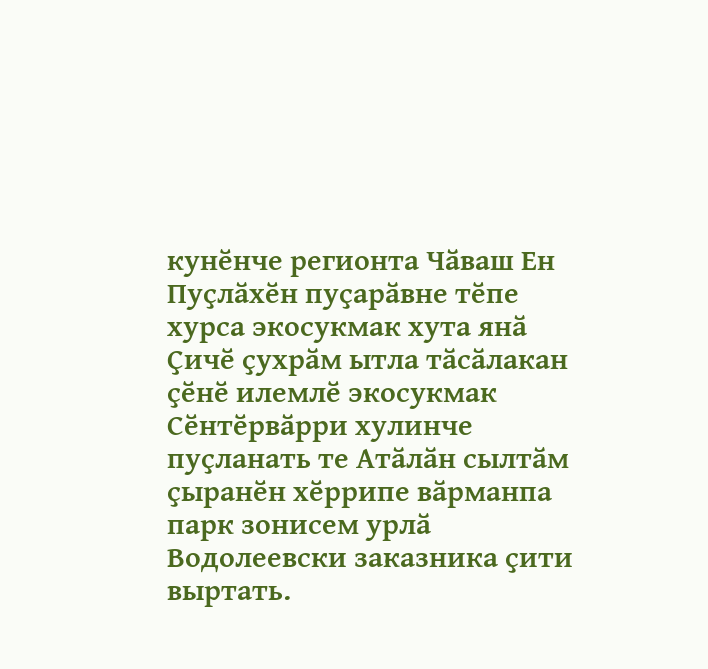кунӗнче регионта Чӑваш Ен Пуҫлӑхӗн пуҫарӑвне тӗпе хурса экосукмак хута янӑ
Ҫичӗ ҫухрӑм ытла тӑсӑлакан ҫӗнӗ илемлӗ экосукмак Сӗнтӗрвӑрри хулинче пуҫланать те Атӑлӑн сылтӑм ҫыранӗн хӗррипе вӑрманпа парк зонисем урлӑ Водолеевски заказника ҫити выртать.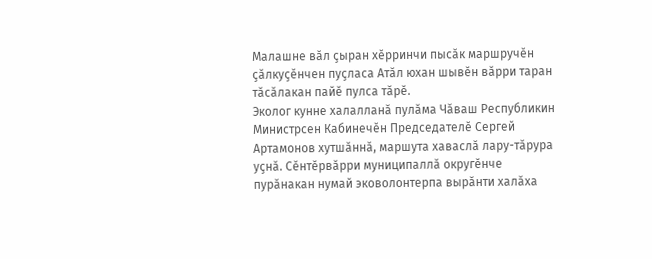Малашне вӑл ҫыран хӗрринчи пысӑк маршручӗн ҫӑлкуҫӗнчен пуҫласа Атӑл юхан шывӗн вӑрри таран тӑсӑлакан пайӗ пулса тӑрӗ.
Эколог кунне халалланӑ пулӑма Чӑваш Республикин Министрсен Кабинечӗн Председателӗ Сергей Артамонов хутшӑннӑ, маршута хаваслӑ лару-тӑрура уҫнӑ. Сӗнтӗрвӑрри муниципаллӑ округӗнче пурӑнакан нумай эковолонтерпа вырӑнти халӑха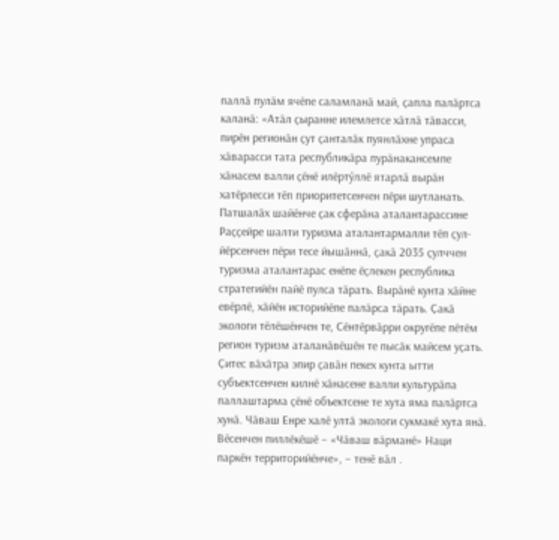паллӑ пулӑм ячӗпе саламланӑ май, ҫапла палӑртса каланӑ: «Атӑл ҫыранне илемлетсе хӑтлӑ тӑвасси, пирӗн регионӑн ҫут ҫанталӑк пуянлӑхне упраса хӑварасси тата республикӑра пурӑнакансемпе хӑнасем валли ҫӗнӗ илӗртӳллӗ ятарлӑ вырӑн хатӗрлесси тӗп приоритетсенчен пӗри шутланать. Патшалӑх шайӗнче ҫак сферӑна аталантарассине Раҫҫейре шалти туризма аталантармалли тӗп ҫул-йӗрсенчен пӗри тесе йышӑннӑ, ҫакӑ 2035 ҫулччен туризма аталантарас енӗпе ӗҫлекен республика стратегийӗн пайӗ пулса тӑрать. Вырӑнӗ кунта хӑйне евӗрлӗ, хӑйӗн историйӗпе палӑрса тӑрать. Ҫакӑ экологи тӗлӗшӗнчен те, Сӗнтӗрвӑрри округӗпе пӗтӗм регион туризм аталанӑвӗшӗн те пысӑк майсем уҫать. Ҫитес вӑхӑтра эпир ҫавӑн пекех кунта ытти субъектсенчен килнӗ хӑнасене валли культурӑпа паллаштарма ҫӗнӗ объектсене те хута яма палӑртса хунӑ. Чӑваш Енре халӗ ултӑ экологи сукмакӗ хута янӑ. Вӗсенчен пиллӗкӗшӗ – «Чӑваш вӑрманӗ» Наци паркӗн территорийӗнче», – тенӗ вӑл .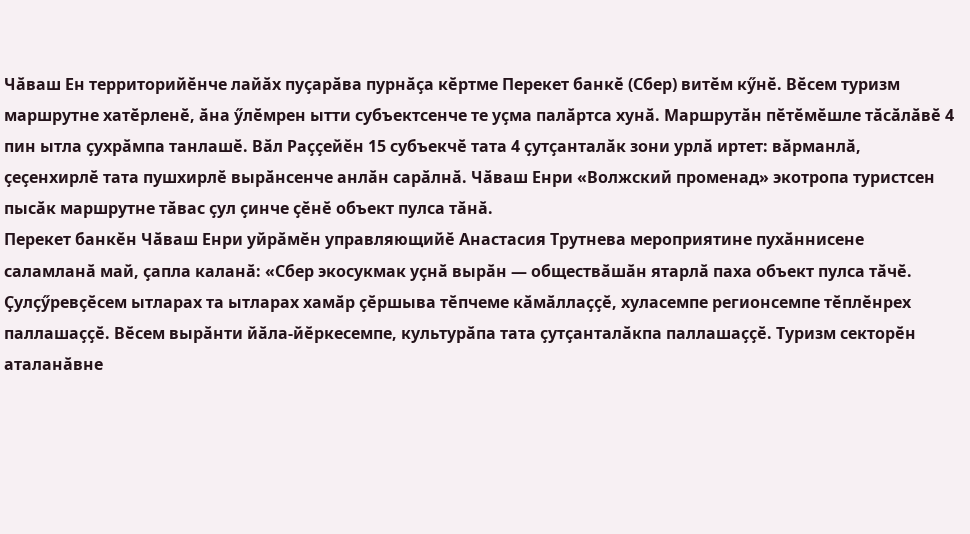Чӑваш Ен территорийӗнче лайӑх пуҫарӑва пурнӑҫа кӗртме Перекет банкӗ (Сбер) витӗм кӳнӗ. Вӗсем туризм маршрутне хатӗрленӗ, ӑна ӳлӗмрен ытти субъектсенче те уҫма палӑртса хунӑ. Маршрутӑн пӗтӗмӗшле тӑсӑлӑвӗ 4 пин ытла ҫухрӑмпа танлашӗ. Вӑл Раҫҫейӗн 15 субъекчӗ тата 4 ҫутҫанталӑк зони урлӑ иртет: вӑрманлӑ, ҫеҫенхирлӗ тата пушхирлӗ вырӑнсенче анлӑн сарӑлнӑ. Чӑваш Енри «Волжский променад» экотропа туристсен пысӑк маршрутне тӑвас ҫул ҫинче ҫӗнӗ объект пулса тӑнӑ.
Перекет банкӗн Чӑваш Енри уйрӑмӗн управляющийӗ Анастасия Трутнева мероприятине пухӑннисене саламланӑ май, ҫапла каланӑ: «Сбер экосукмак уҫнӑ вырӑн — обществӑшӑн ятарлӑ паха объект пулса тӑчӗ. Ҫулҫӳревҫӗсем ытларах та ытларах хамӑр ҫӗршыва тӗпчеме кӑмӑллаҫҫӗ, хуласемпе регионсемпе тӗплӗнрех паллашаҫҫӗ. Вӗсем вырӑнти йӑла-йӗркесемпе, культурӑпа тата ҫутҫанталӑкпа паллашаҫҫӗ. Туризм секторӗн аталанӑвне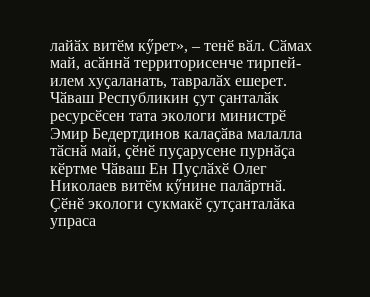лайӑх витӗм кӳрет», – тенӗ вӑл. Сӑмах май, асӑннӑ территорисенче тирпей-илем хуҫаланать, тавралӑх ешерет.
Чӑваш Республикин ҫут ҫанталӑк ресурсӗсен тата экологи министрӗ Эмир Бедертдинов калаҫӑва малалла тӑснӑ май, ҫӗнӗ пуҫарусене пурнӑҫа кӗртме Чӑваш Ен Пуҫлӑхӗ Олег Николаев витӗм кӳнине палӑртнӑ. Ҫӗнӗ экологи сукмакӗ ҫутҫанталӑка упраса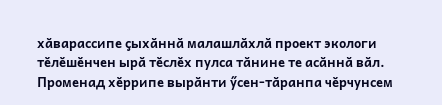хӑварассипе ҫыхӑннӑ малашлӑхлӑ проект экологи тӗлӗшӗнчен ырӑ тӗслӗх пулса тӑнине те асӑннӑ вӑл. Променад хӗррипе вырӑнти ӳсен-тӑранпа чӗрчунсем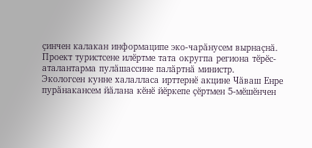ҫинчен калакан информаципе эко-чарӑнусем вырнаҫнӑ. Проект туристсене илӗртме тата округпа региона тӗрӗс- аталантарма пулӑшассине палӑртнӑ министр.
Экологсен кунне халалласа ирттернӗ акцине Чӑваш Енре пурӑнакансем йӑлана кӗнӗ йӗркепе ҫӗртмен 5-мӗшӗнчен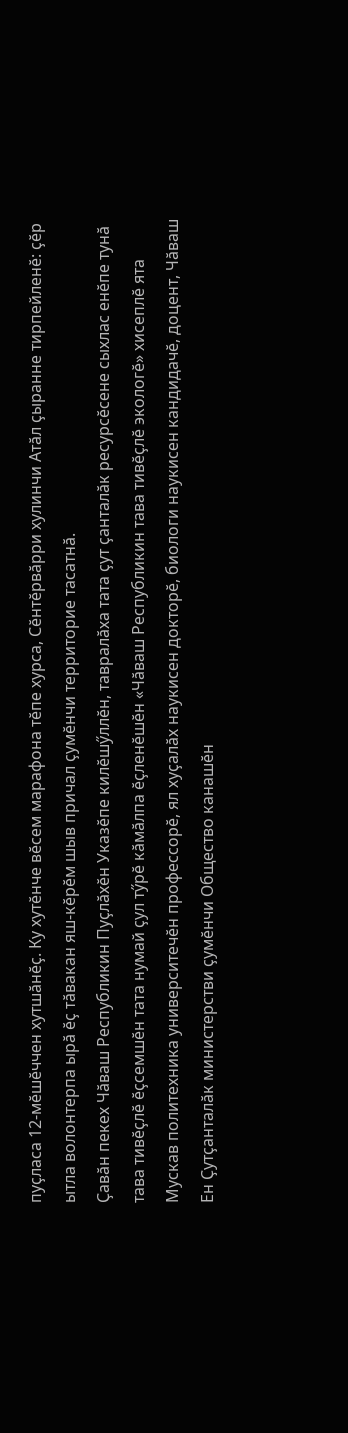пуҫласа 12-мӗшӗччен хутшӑнӗҫ. Ку хутӗнче вӗсем марафона тӗпе хурса, Сӗнтӗрвӑрри хулинчи Атӑл ҫыранне тирпейленӗ: ҫӗр ытла волонтерпа ырӑ ӗҫ тӑвакан яш-кӗрӗм шыв причал ҫумӗнчи территорие тасатнӑ.
Ҫавӑн пекех Чӑваш Республикин Пуҫлӑхӗн Указӗпе килӗшӳллӗн, тавралӑха тата ҫут ҫанталӑк ресурсӗсене сыхлас енӗпе тунӑ тава тивӗҫлӗ ӗҫсемшӗн тата нумай ҫул тӳрӗ кӑмӑлпа ӗҫленӗшӗн «Чӑваш Республикин тава тивӗҫлӗ экологӗ» хисеплӗ ята Мускав политехника университечӗн профессорӗ, ял хуҫалӑх наукисен докторӗ, биологи наукисен кандидачӗ, доцент, Чӑваш Ен Ҫутҫанталӑк министерстви ҫумӗнчи Общество канашӗн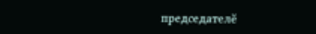председателӗ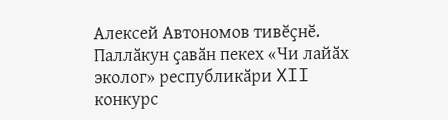Алексей Автономов тивӗҫнӗ. Паллӑкун ҫавӑн пекех «Чи лайӑх эколог» республикӑри XII конкурс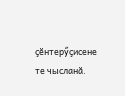ҫӗнтерӳҫисене те чысланӑ.